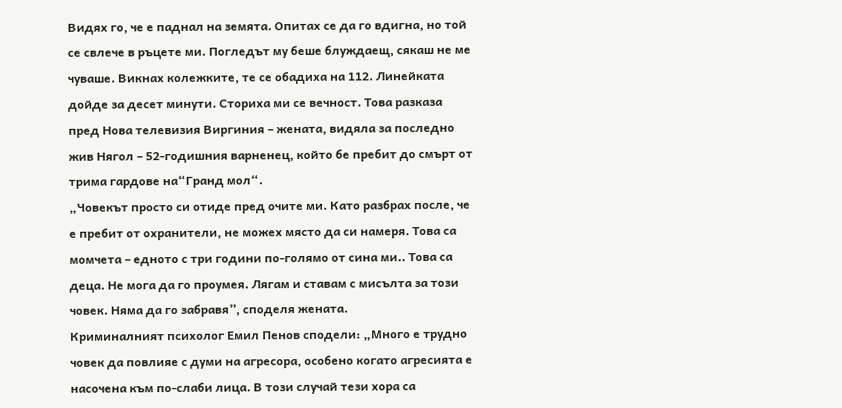Видях го, че е паднал на земята. Опитах се да го вдигна, но той се свлече в ръцете ми. Погледът му беше блуждаещ, сякаш не ме чуваше. Викнах колежките, те се обадиха на 112. Линейката дойде за десет минути. Сториха ми се вечност. Това разказа пред Нова телевизия Виргиния – жената, видяла за последно жив Нягол – 52-годишния варненец, който бе пребит до смърт от трима гардове на“Гранд мол“.
„Човекът просто си отиде пред очите ми. Като разбрах после, че е пребит от охранители, не можех място да си намеря. Това са момчета – едното с три години по-голямо от сина ми.. Това са деца. Не мога да го проумея. Лягам и ставам с мисълта за този човек. Няма да го забравя”, споделя жената.
Криминалният психолог Емил Пенов сподели: „Много е трудно човек да повлияе с думи на агресора, особено когато агресията е насочена към по-слаби лица. В този случай тези хора са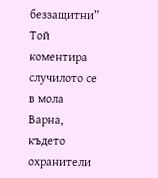беззащитни”
Той коментира случилото се в мола Варна, където охранители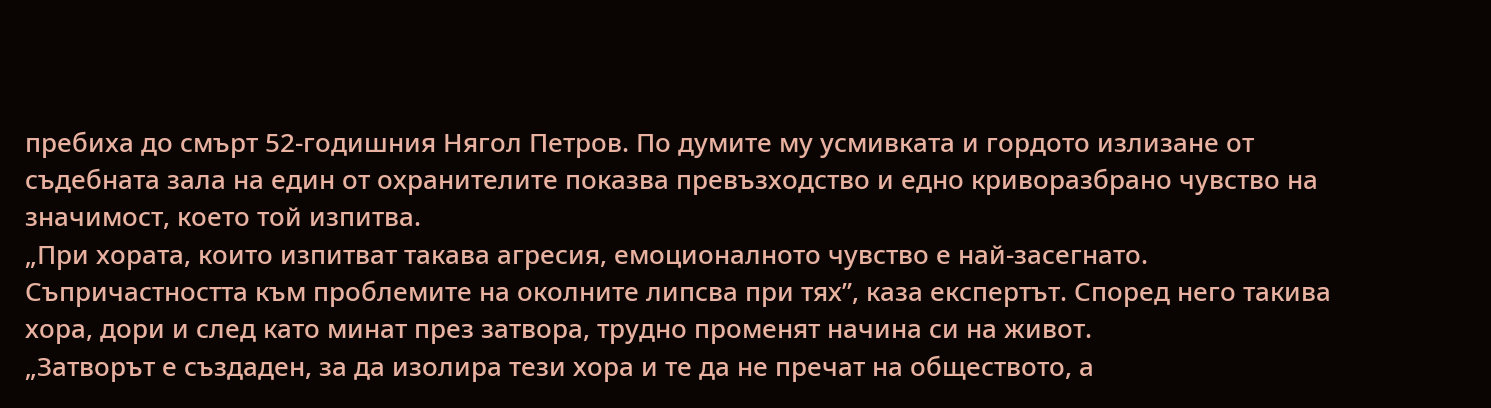пребиха до смърт 52-годишния Нягол Петров. По думите му усмивката и гордото излизане от съдебната зала на един от охранителите показва превъзходство и едно криворазбрано чувство на значимост, което той изпитва.
„При хората, които изпитват такава агресия, емоционалното чувство е най-засегнато. Съпричастността към проблемите на околните липсва при тях”, каза експертът. Според него такива хора, дори и след като минат през затвора, трудно променят начина си на живот.
„Затворът е създаден, за да изолира тези хора и те да не пречат на обществото, а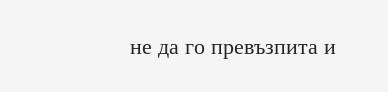не да го превъзпита и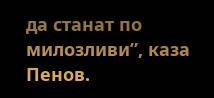да станат по милозливи”, каза Пенов.